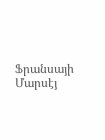Ֆրանսայի Մարսէյ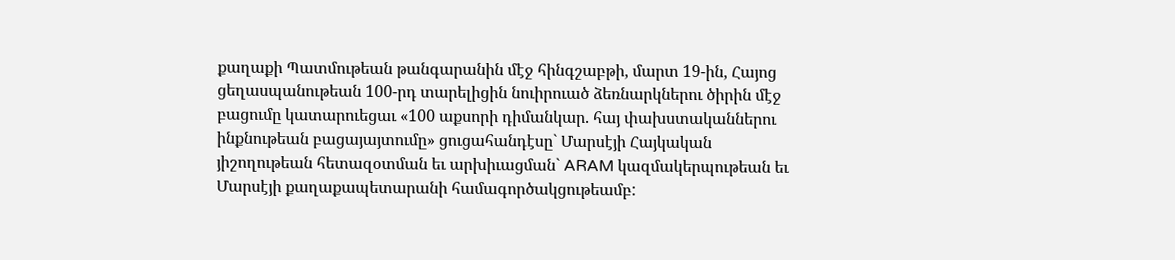քաղաքի Պատմութեան թանգարանին մէջ հինգշաբթի, մարտ 19-ին, Հայոց ցեղասպանութեան 100-րդ տարելիցին նուիրուած ձեռնարկներու ծիրին մէջ բացումը կատարուեցաւ «100 աքսորի դիմանկար. հայ փախստականներու ինքնութեան բացայայտումը» ցուցահանդէսը` Մարսէյի Հայկական յիշողութեան հետազօտման եւ արխիւացման` ARAM կազմակերպութեան եւ Մարսէյի քաղաքապետարանի համագործակցութեամբ: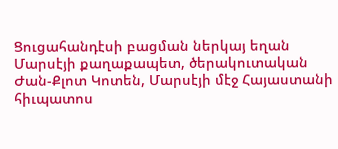Ցուցահանդէսի բացման ներկայ եղան Մարսէյի քաղաքապետ, ծերակուտական Ժան-Քլոտ Կոտեն, Մարսէյի մէջ Հայաստանի հիւպատոս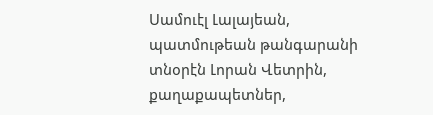Սամուէլ Լալայեան, պատմութեան թանգարանի տնօրէն Լորան Վետրին, քաղաքապետներ,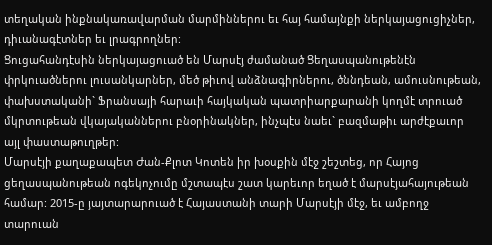տեղական ինքնակառավարման մարմիններու եւ հայ համայնքի ներկայացուցիչներ, դիւանագէտներ եւ լրագրողներ:
Ցուցահանդէսին ներկայացուած են Մարսէյ ժամանած Ցեղասպանութենէն փրկուածներու լուսանկարներ, մեծ թիւով անձնագիրներու, ծննդեան, ամուսնութեան, փախստականի` Ֆրանսայի հարաւի հայկական պատրիարքարանի կողմէ տրուած մկրտութեան վկայականներու բնօրինակներ, ինչպէս նաեւ` բազմաթիւ արժէքաւոր այլ փաստաթուղթեր:
Մարսէյի քաղաքապետ Ժան-Քլոտ Կոտեն իր խօսքին մէջ շեշտեց, որ Հայոց ցեղասպանութեան ոգեկոչումը մշտապէս շատ կարեւոր եղած է մարսէյահայութեան համար: 2015-ը յայտարարուած է Հայաստանի տարի Մարսէյի մէջ, եւ ամբողջ տարուան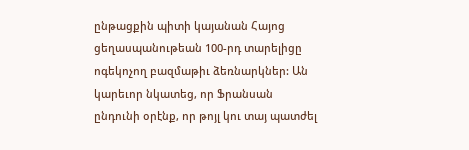ընթացքին պիտի կայանան Հայոց ցեղասպանութեան 100-րդ տարելիցը ոգեկոչող բազմաթիւ ձեռնարկներ: Ան կարեւոր նկատեց, որ Ֆրանսան ընդունի օրէնք, որ թոյլ կու տայ պատժել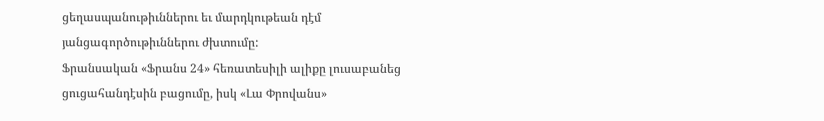ցեղասպանութիւններու եւ մարդկութեան դէմ յանցագործութիւններու ժխտումը:
Ֆրանսական «Ֆրանս 24» հեռատեսիլի ալիքը լուսաբանեց ցուցահանդէսին բացումը, իսկ «Լա Փրովանս»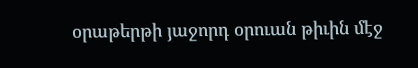օրաթերթի յաջորդ օրուան թիւին մէջ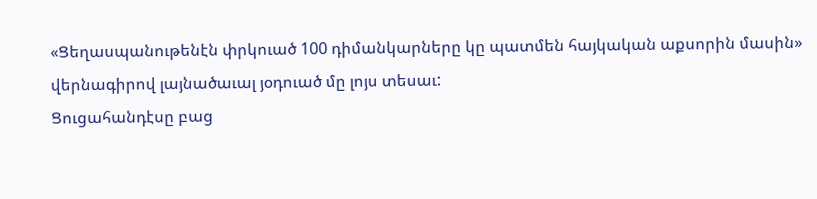«Ցեղասպանութենէն փրկուած 100 դիմանկարները կը պատմեն հայկական աքսորին մասին» վերնագիրով լայնածաւալ յօդուած մը լոյս տեսաւ:
Ցուցահանդէսը բաց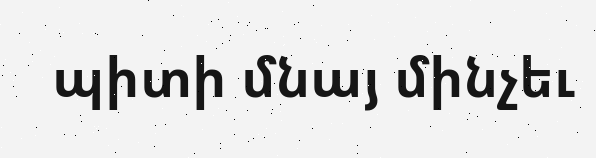պիտի մնայ մինչեւ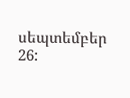սեպտեմբեր 26: